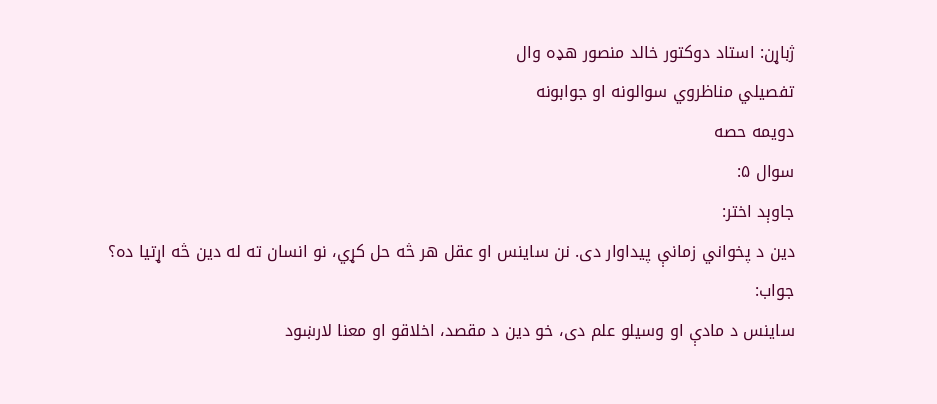ژباړن: استاد دوکتور خالد منصور هډه وال
تفصيلي مناظروي سوالونه او جوابونه
دويمه حصه
سوال ۵:
جاوېد اختر:
دين د پخواني زمانې پيداوار دی. نن ساينس او عقل هر څه حل کړي، نو انسان ته له دين څه اړتيا ده؟
جواب:
ساينس د مادې او وسيلو علم دی، خو دين د مقصد، اخلاقو او معنا لارښود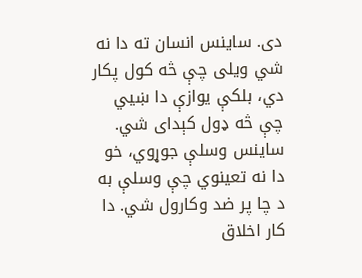دی. ساينس انسان ته دا نه شي ويلی چې څه کول پکار دي، بلکې يوازې دا ښيي چې څه ډول کېدای شي.
ساينس وسلې جوړوي، خو دا نه تعينوي چې وسلې به د چا پر ضد وکارول شي. دا کار اخلاق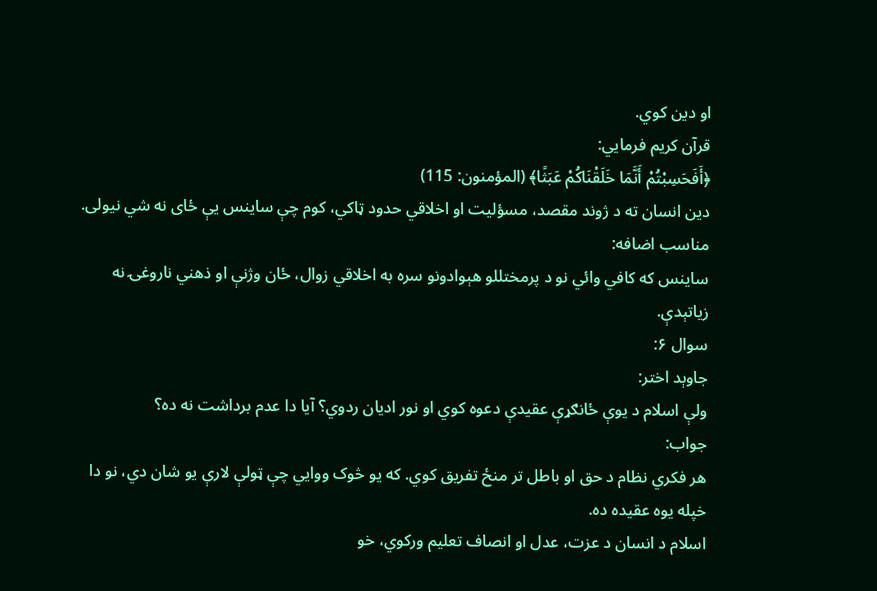او دين کوي.
قرآن کريم فرمايي:
﴿أَفَحَسِبْتُمْ أَنَّمَا خَلَقْنَاكُمْ عَبَثًا﴾ (المؤمنون: 115)
دين انسان ته د ژوند مقصد، مسؤليت او اخلاقي حدود ټاکي، کوم چې ساينس يې ځای نه شي نيولی.
مناسب اضافه:
ساينس که کافي وائي نو د پرمختللو هېوادونو سره به اخلاقي زوال، ځان وژنې او ذهني ناروغۍ نه زياتېدې.
سوال ۶:
جاوېد اختر:
ولې اسلام د يوې ځانګړې عقيدې دعوه کوي او نور اديان ردوي؟ آيا دا عدم برداشت نه ده؟
جواب:
هر فکري نظام د حق او باطل تر منځ تفريق کوي. که يو څوک ووايي چې ټولې لارې يو شان دي، نو دا خپله يوه عقيده ده.
اسلام د انسان د عزت، عدل او انصاف تعليم ورکوي، خو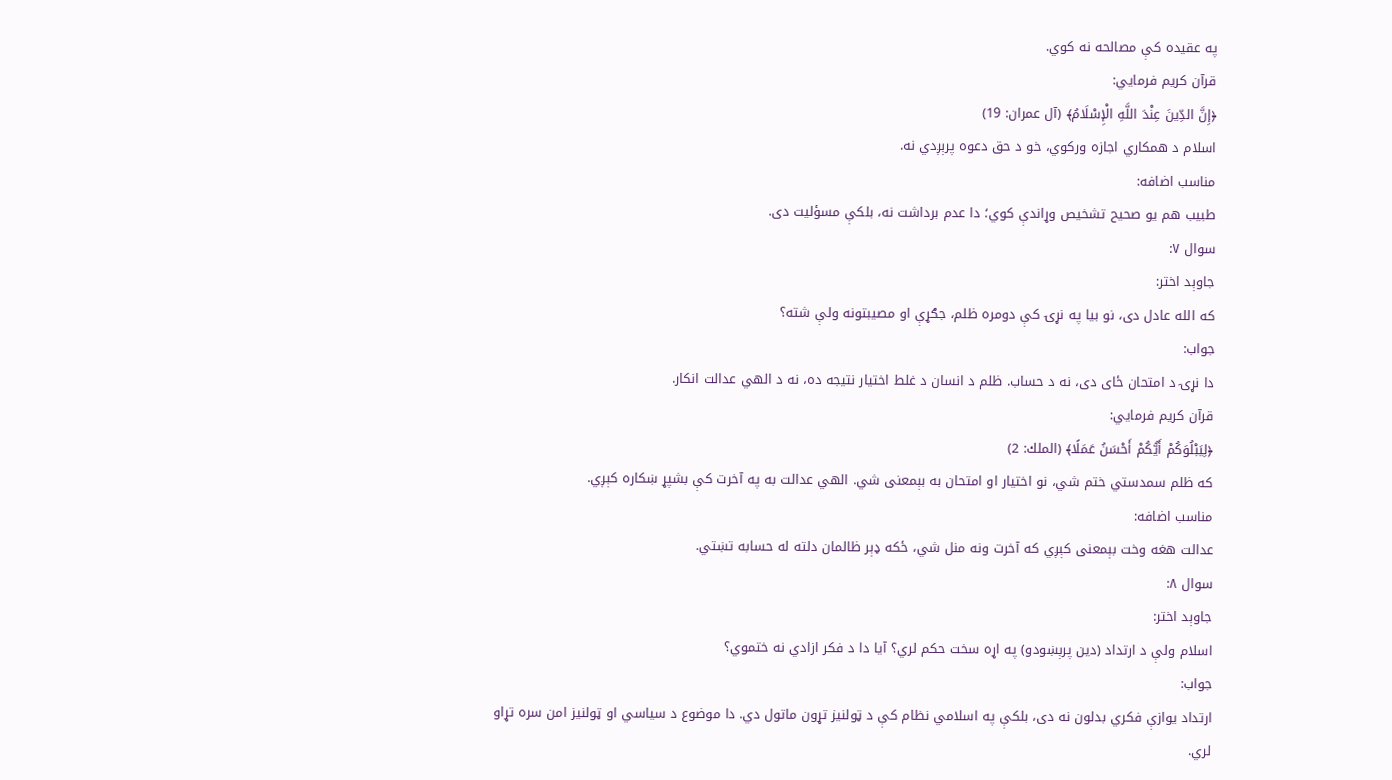په عقيده کې مصالحه نه کوي.
قرآن کريم فرمايي:
﴿إِنَّ الدِّينَ عِنْدَ اللَّهِ الْإِسْلَامُ﴾ (آل عمران: 19)
اسلام د همکاري اجازه ورکوي، خو د حق دعوه پرېږدي نه.
مناسب اضافه:
طبيب هم يو صحيح تشخيص وړاندې کوي؛ دا عدم برداشت نه، بلکې مسؤليت دی.
سوال ۷:
جاوېد اختر:
که الله عادل دی، نو بيا په نړۍ کې دومره ظلم، جګړې او مصيبتونه ولې شته؟
جواب:
دا نړۍ د امتحان ځای دی، نه د حساب. ظلم د انسان د غلط اختيار نتيجه ده، نه د الهي عدالت انکار.
قرآن کريم فرمايي:
﴿لِيَبْلُوَكُمْ أَيُّكُمْ أَحْسَنُ عَمَلًا﴾ (الملك: 2)
که ظلم سمدستي ختم شي، نو اختيار او امتحان به بېمعنی شي. الهي عدالت به په آخرت کې بشپړ ښکاره کېږي.
مناسب اضافه:
عدالت هغه وخت بېمعنی کېږي که آخرت ونه منل شي، ځکه ډېر ظالمان دلته له حسابه تښتي.
سوال ۸:
جاوېد اختر:
اسلام ولې د ارتداد (دين پرېښودو) په اړه سخت حکم لري؟ آيا دا د فکر ازادي نه ختموي؟
جواب:
ارتداد يوازې فکري بدلون نه دی، بلکې په اسلامي نظام کې د ټولنيز تړون ماتول دي. دا موضوع د سياسي او ټولنيز امن سره تړاو لري.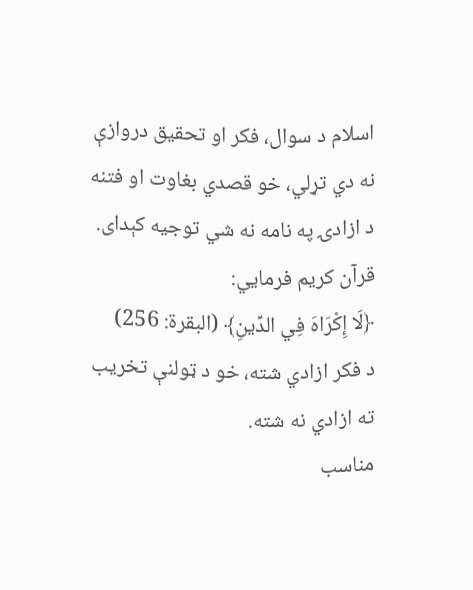اسلام د سوال، فکر او تحقيق دروازې نه دي تړلي، خو قصدي بغاوت او فتنه د ازادۍ په نامه نه شي توجيه کېدای.
قرآن کريم فرمايي:
﴿لَا إِكْرَاهَ فِي الدِّينِ﴾ (البقرة: 256)
د فکر ازادي شته، خو د ټولنې تخريب ته ازادي نه شته.
مناسب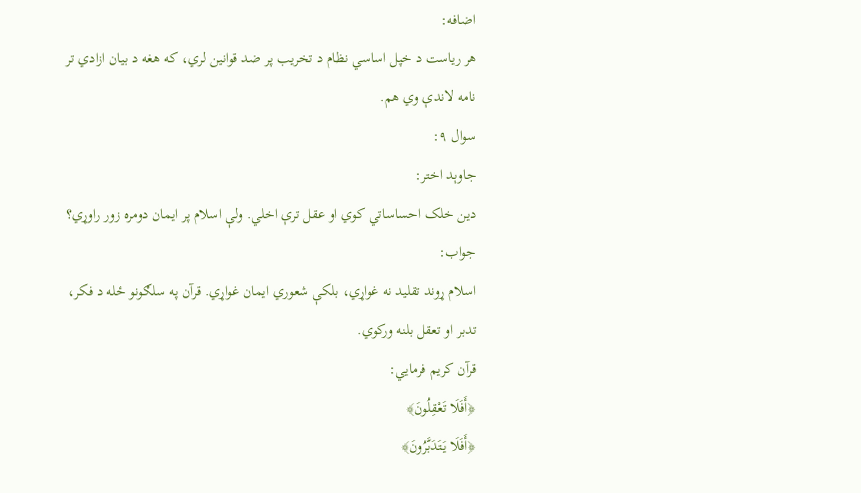اضافه:
هر رياست د خپل اساسي نظام د تخريب پر ضد قوانين لري، که هغه د بيان ازادي تر نامه لاندې وي هم.
سوال ۹:
جاوېد اختر:
دين خلک احساساتي کوي او عقل ترې اخلي. ولې اسلام پر ايمان دومره زور راوړي؟
جواب:
اسلام ړوند تقليد نه غواړي، بلکې شعوري ايمان غواړي. قرآن په سلګونو ځله د فکر، تدبر او تعقل بلنه ورکوي.
قرآن کريم فرمايي:
﴿أَفَلَا تَعْقِلُونَ﴾
﴿أَفَلَا يَتَدَبَّرُونَ﴾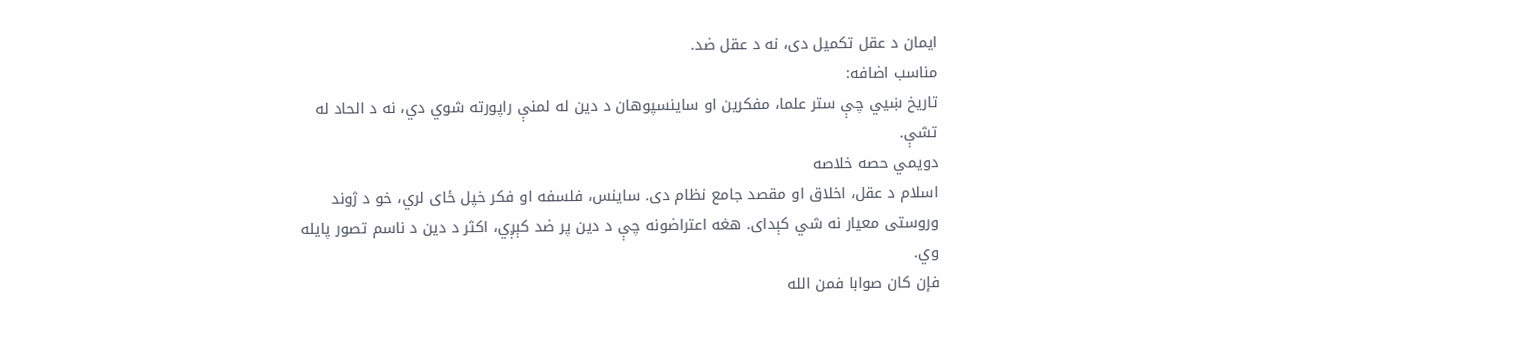ايمان د عقل تکميل دی، نه د عقل ضد.
مناسب اضافه:
تاريخ ښيي چې ستر علما، مفکرين او ساينسپوهان د دين له لمنې راپورته شوي دي، نه د الحاد له تشې.
دويمي حصه خلاصه
اسلام د عقل، اخلاق او مقصد جامع نظام دی. ساينس، فلسفه او فکر خپل ځای لري، خو د ژوند وروستی معيار نه شي کېدای. هغه اعتراضونه چې د دين پر ضد کېږي، اکثر د دين د ناسم تصور پايله وي.
فإن كان صوابا فمن الله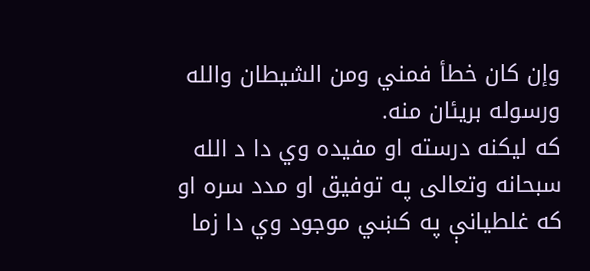وإن كان خطأ فمني ومن الشيطان والله ورسوله بريئان منه.
که ليکنه درسته او مفيده وي دا د الله سبحانه وتعالی په توفيق او مدد سره او که غلطيانې په کښي موجود وي دا زما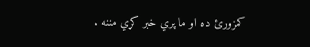کمزورئ ده او ما پري خبر کړي مننه .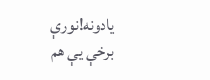يادونه!نورې برخې یې هم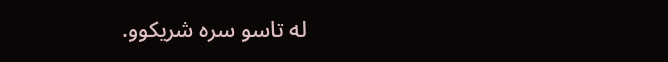له تاسو سره شریکوو.